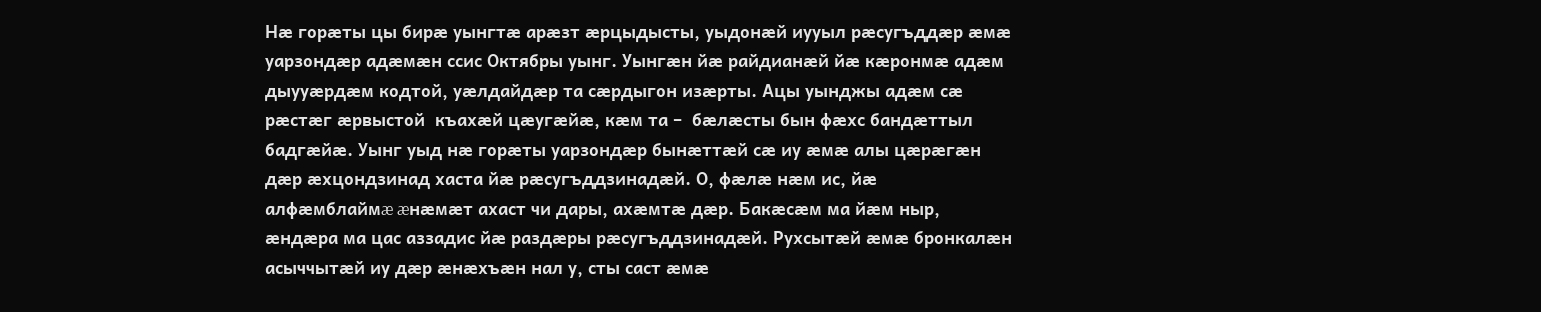Нæ горæты цы бирæ уынгтæ арæзт æрцыдысты, уыдонæй иууыл рæсугъддæр æмæ уарзондæр адæмæн ссис Октябры уынг. Уынгæн йæ райдианæй йæ кæронмæ адæм дыууæрдæм кодтой, уæлдайдæр та сæрдыгон изæрты. Ацы уынджы адæм сæ рæстæг æрвыстой  къахæй цæугæйæ, кæм та –  бæлæсты бын фæхс бандæттыл бадгæйæ. Уынг уыд нæ горæты уарзондæр бынæттæй сæ иу æмæ алы цæрæгæн дæр æхцондзинад хаста йæ рæсугъддзинадæй. О, фæлæ нæм ис, йæ алфæмблаймæ æнæмæт ахаст чи дары, ахæмтæ дæр. Бакæсæм ма йæм ныр, æндæра ма цас аззадис йæ раздæры рæсугъддзинадæй. Рухсытæй æмæ бронкалæн асыччытæй иу дæр æнæхъæн нал у, сты саст æмæ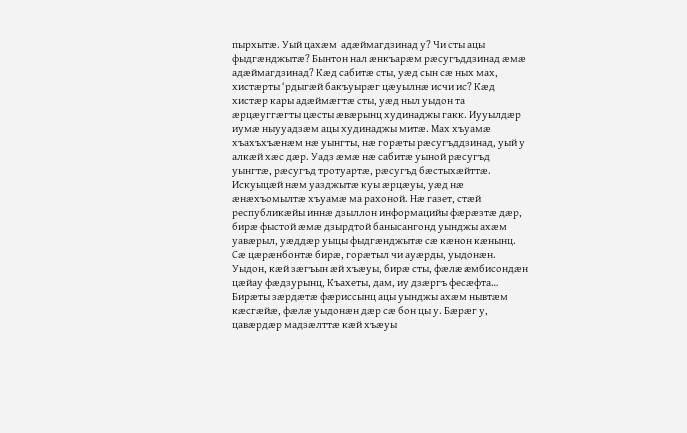пырхытæ. Уый цахæм  адæймагдзинад у? Чи сты ацы фыдгæнджытæ? Бынтон нал æнкъарæм рæсугъддзинад æмæ адæймагдзинад? Кæд сабитæ сты, уæд сын сæ ных мах, хистæрты ‘рдыгæй бакъуырæг цæуылнæ исчи ис? Кæд хистæр кары адæймæгтæ сты, уæд ныл уыдон та æрцæуггæгты цæсты æвæрынц худинаджы гакк. Иууылдæр иумæ ныууадзæм ацы худинаджы митæ. Мах хъуамæ хъахъхъæнæм нæ уынгты, нæ горæты рæсугъддзинад, уый у алкæй хæс дæр. Уадз æмæ нæ сабитæ уыной рæсугъд уынгтæ, рæсугъд тротуартæ, рæсугъд бæстыхæйттæ. Искуыцæй нæм уазджытæ куы æрцæуы, уæд нæ æнæхъомылтæ хъуамæ ма рахоной. Нæ газет, стæй республикæйы иннæ дзыллон информацийы фæрæзтæ дæр, бирæ фыстой æмæ дзырдтой банысангонд уынджы ахæм уавæрыл, уæддæр уыцы фыдгæнджытæ сæ кæнон кæнынц. Сæ цæрæнбонтæ бирæ, горæтыл чи ауæрды, уыдонæн. Уыдон, кæй зæгъын æй хъæуы, бирæ сты, фæлæ æмбисондæн цæйау фæдзурынц, Къахеты, дам, иу дзæргъ фесæфта… Бирæты зæрдæтæ фæриссынц ацы уынджы ахæм нывтæм кæсгæйæ, фæлæ уыдонæн дæр сæ бон цы у. Бæрæг у, цавæрдæр мадзæлттæ кæй хъæуы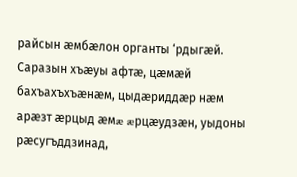райсын æмбæлон органты ‘рдыгæй. Саразын хъæуы афтæ, цæмæй бахъахъхъæнæм, цыдæриддæр нæм арæзт æрцыд æмæ æрцæудзæн, уыдоны рæсугъддзинад,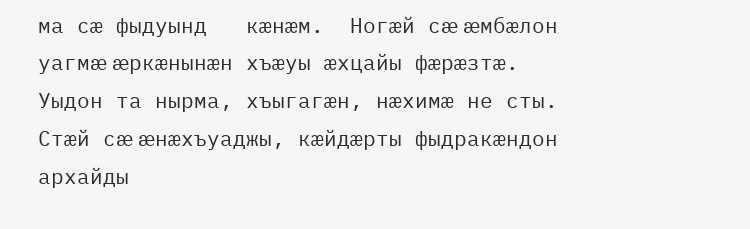ма сæ фыдуынд   кæнæм.  Ногæй сæ æмбæлон уагмæ æркæнынæн хъæуы æхцайы фæрæзтæ. Уыдон та нырма, хъыгагæн, нæхимæ не сты. Стæй сæ æнæхъуаджы, кæйдæрты фыдракæндон архайды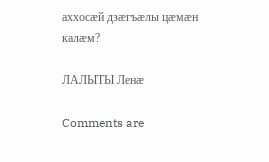аххосæй дзæгъæлы цæмæн калæм?

ЛАЛЫТЫ Ленæ

Comments are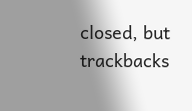closed, but trackbacks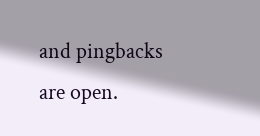and pingbacks are open.